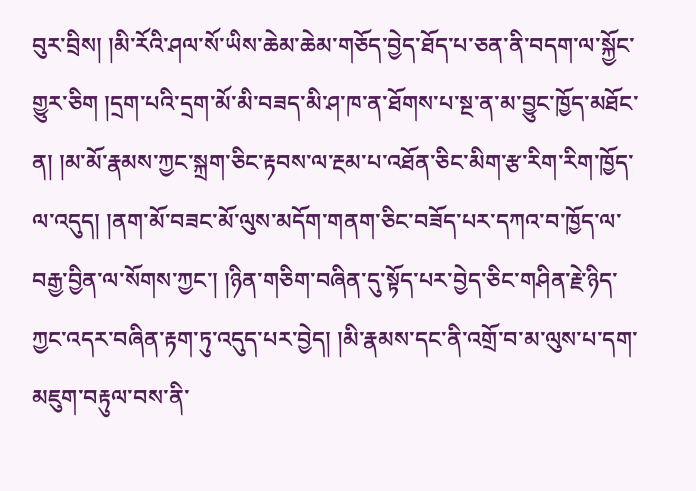བུར་བྲིས། །མི་རོའི་ཤལ་སོ་ཡིས་ཆེམ་ཆེམ་གཅོད་བྱེད་ཐོད་པ་ཅན་ནི་བདག་ལ་སྐྱོང་གྱུར་ཅིག །དྲག་པའི་དྲག་མོ་མི་བཟད་མི་ཤ་ཁ་ན་ཐོགས་པ་སྔ་ན་མ་བྱུང་ཁྱོད་མཐོང་ན། །མ་མོ་རྣམས་ཀྱང་སྐྲག་ཅིང་རྟབས་ལ་རྔམ་པ་འཐོན་ཅིང་མིག་རྩ་རིག་རིག་ཁྱོད་ལ་འདུད། །ནག་མོ་བཟང་མོ་ལུས་མདོག་གནག་ཅིང་བཟོད་པར་དཀའ་བ་ཁྱོད་ལ་བརྒྱ་བྱིན་ལ་སོགས་ཀྱང་། །ཉིན་གཅིག་བཞིན་དུ་སྟོད་པར་བྱེད་ཅིང་གཤིན་རྗེ་ཉིད་ཀྱང་འདར་བཞིན་རྟག་ཏུ་འདུད་པར་བྱེད། །མི་རྣམས་དང་ནི་འགྲོ་བ་མ་ལུས་པ་དག་མཇུག་བརྟུལ་བས་ནི་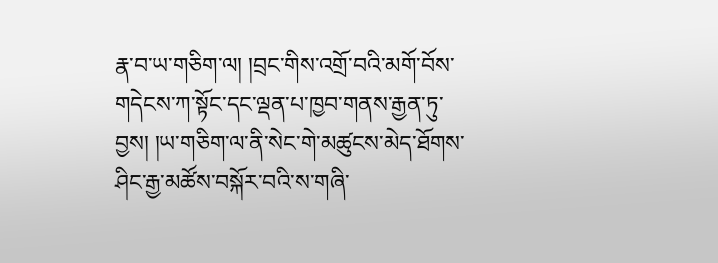རྣ་བ་ཡ་གཅིག་ལ། །བྲང་གིས་འགྲོ་བའི་མགོ་བོས་གདེངས་ཀ་སྟོང་དང་ལྡན་པ་ཁྱབ་གནས་རྒྱན་ཏུ་བྱས། །ཡ་གཅིག་ལ་ནི་སེང་གེ་མཚུངས་མེད་ཐོགས་ཤིང་རྒྱ་མཚོས་བསྐོར་བའི་ས་གཞི་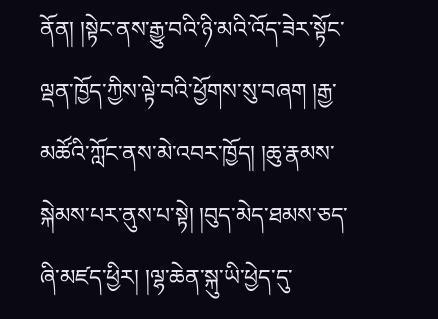ནོན། །སྟེང་ནས་རྒྱུ་བའི་ཉི་མའི་འོད་ཟེར་སྟོང་ལྡན་ཁྱོད་ཀྱིས་ལྟེ་བའི་ཕྱོགས་སུ་བཞག །རྒྱ་མཚོའི་ཀློང་ནས་མེ་འབར་ཁྱོད། །ཆུ་རྣམས་སྐེམས་པར་ནུས་པ་སྟེ། །བུད་མེད་ཐམས་ཅད་ཞི་མཛད་ཕྱིར། །ལྷ་ཆེན་སྐུ་ཡི་ཕྱེད་དུ་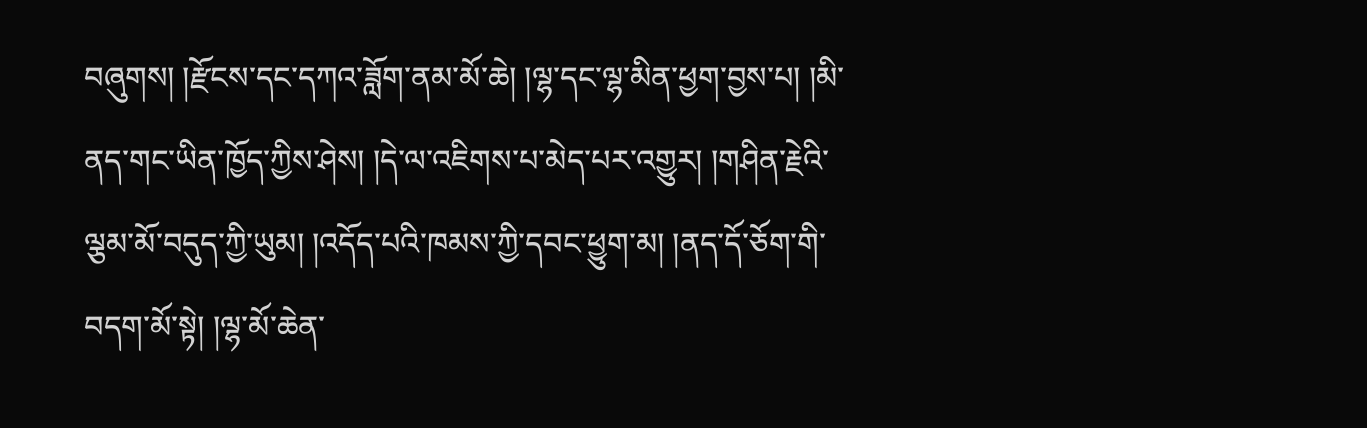བཞུགས། །རྫོངས་དང་དཀའ་ཟློག་ནམ་མོ་ཆེ། །ལྷ་དང་ལྷ་མིན་ཕྱག་བྱས་པ། །མི་ནད་གང་ཡིན་ཁྱོད་ཀྱིས་ཤེས། །དེ་ལ་འཇིགས་པ་མེད་པར་འགྱུར། །གཤིན་རྗེའི་ལྕམ་མོ་བདུད་ཀྱི་ཡུམ། །འདོད་པའི་ཁམས་ཀྱི་དབང་ཕྱུག་མ། །ནད་དོ་ཅོག་གི་བདག་མོ་སྟེ། །ལྷ་མོ་ཆེན་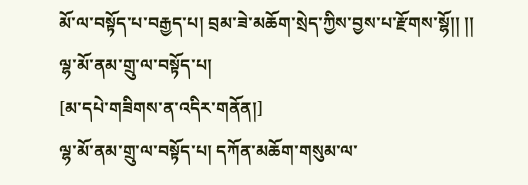མོ་ལ་བསྟོད་པ་བརྒྱད་པ། བྲམ་ཟེ་མཆོག་སྲེད་ཀྱིས་བྱས་པ་རྫོགས་སྷོ།། །།
ལྷ་མོ་ནམ་གྲུ་ལ་བསྟོད་པ།
[མ་དཔེ་གཟིགས་ན་འདིར་གནོན།]
ལྷ་མོ་ནམ་གྲུ་ལ་བསྟོད་པ། དཀོན་མཆོག་གསུམ་ལ་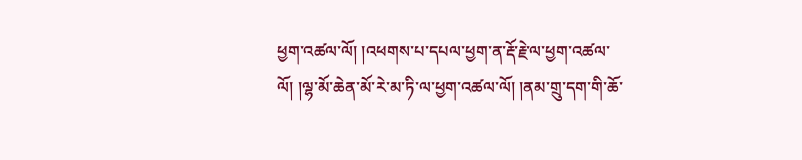ཕྱག་འཚལ་ལོ། །འཕགས་པ་དཔལ་ཕྱག་ན་རྡོ་རྗེ་ལ་ཕྱག་འཚལ་ལོ། །ལྷ་མོ་ཆེན་མོ་རེ་མ་ཏི་ལ་ཕྱག་འཚལ་ལོ། །ནམ་གྲུ་དག་གི་ཆོ་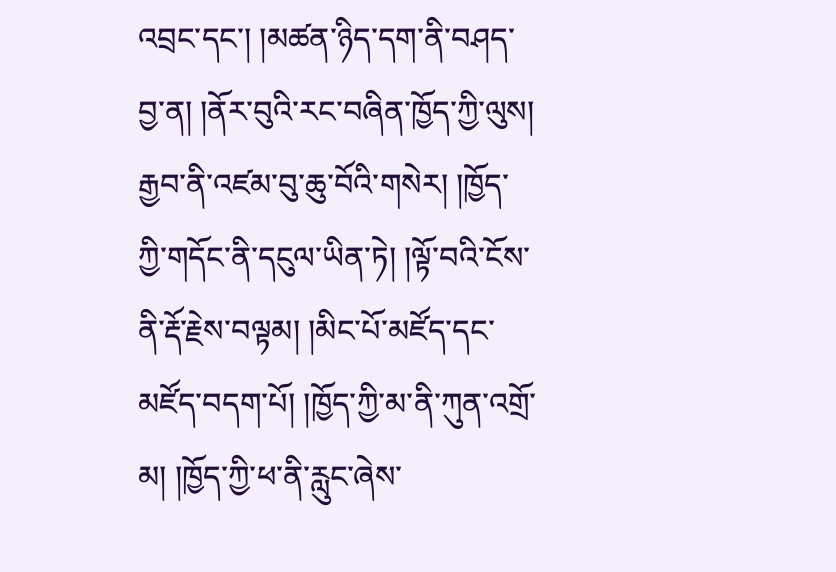འབྲང་དང་། །མཚན་ཉིད་དག་ནི་བཤད་བྱ་ན། །ནོར་བུའི་རང་བཞིན་ཁྱོད་ཀྱི་ལུས། རྒྱབ་ནི་འཛམ་བུ་ཆུ་བོའི་གསེར། །ཁྱོད་ཀྱི་གདོང་ནི་དངུལ་ཡིན་ཏེ། །ལྟོ་བའི་ངོས་ནི་རྡོ་རྗེས་བལྟམ། །མིང་པོ་མཛོད་དང་མཛོད་བདག་པོ། །ཁྱོད་ཀྱི་མ་ནི་ཀུན་འགྲོ་མ། །ཁྱོད་ཀྱི་ཕ་ནི་རླུང་ཞེས་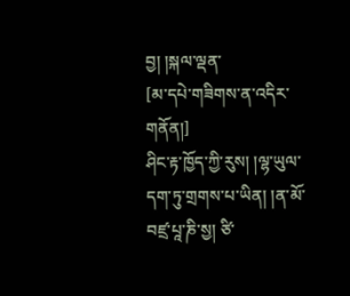བྱ། །སྐལ་ལྡན་
[མ་དཔེ་གཟིགས་ན་འདིར་གནོན།]
ཤིང་རྟ་ཁྱོད་ཀྱི་རུས། །ལྷ་ཡུལ་དག་ཏུ་གྲགས་པ་ཡིན། །ན་མོ་བཛྲ་པཱ་ཎི་སྱ། ཙི་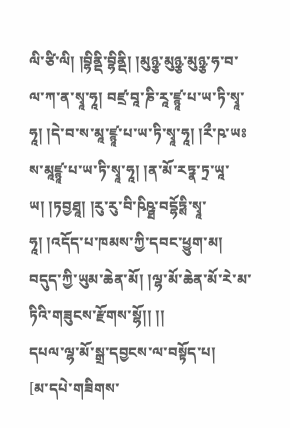ལི་ཙི་ལི། །བྷིནྡི་བྷིནྡི། །མུཉྩ་མུཉྩ་མུཉྩ་ཧ་བ་ལ་ཀ་ན་སྭཱ་ཧཱ། བཛྲ་བཱ་ཎི་རཱ་ཛྙཱ་པ་ཡ་ཏི་སྭཱ་ཧཱ། །དེ་བ་ས་མཱ་ཛྙཱ་པ་ཡ་ཏི་སྭཱ་ཧཱ། །རྀ་ཥ་ཡཿས་མཱཛྙཱ་པ་ཡ་ཏི་སྭཱ་ཧཱ། །ན་མོ་རཏྣ་ཏྲ་ཡཱ་ཡ། །ཏབྱཐཱ། །རུ་རུ་བི་ཥིཥྠ་བདྷོཏྶི་སྭཱ་ཧཱ། །འདོད་པ་ཁམས་ཀྱི་དབང་ཕྱུག་མ། བདུད་ཀྱི་ཡུམ་ཆེན་མོ། །ལྷ་མོ་ཆེན་མོ་རེ་མ་ཏིའི་གཟུངས་རྫོགས་སྷོ།། །།
དཔལ་ལྷ་མོ་སྒྲ་དབྱངས་ལ་བསྟོད་པ།
[མ་དཔེ་གཟིགས་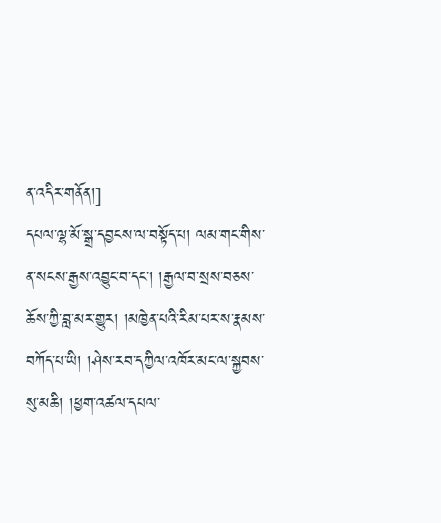ན་འདིར་གནོན།]
དཔལ་ལྷ་མོ་སྒྲ་དབྱངས་ལ་བསྟོད་པ། ལམ་གང་གིས་ན་སངས་རྒྱས་འབྱུང་བ་དང་། །རྒྱལ་བ་སྲས་བཅས་ཆོས་ཀྱི་བླ་མར་གྱུར། །མཁྱེན་པའི་རིམ་པར་ས་རྣམས་བཀོད་པ་ཡི། །ཤེས་རབ་དཀྱིལ་འཁོར་མང་ལ་སྐྱབས་སུ་མཆི། །ཕྱག་འཚལ་དཔལ་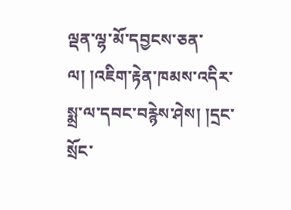ལྡན་ལྷ་མོ་དབྱངས་ཅན་ལ། །འཇིག་རྟེན་ཁམས་འདིར་སྨྲ་ལ་དབང་བརྙེས་ཤེས། །དྲང་སྲོང་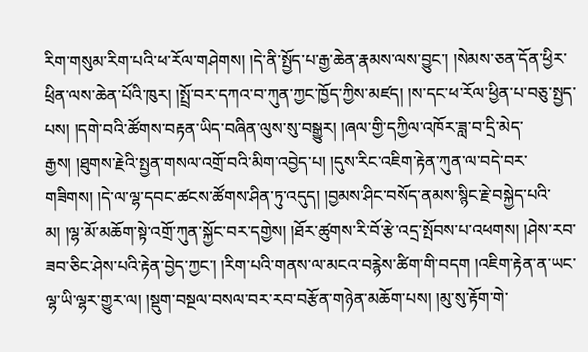རིག་གསུམ་རིག་པའི་ཕ་རོལ་གཤེགས། །དེ་ནི་སྤྱོད་པ་རྒྱ་ཆེན་རྣམས་ལས་བྱུང་། །སེམས་ཅན་དོན་ཕྱིར་ཕྲིན་ལས་ཆེན་པོའི་ཁུར། །སྤྲོ་བར་དཀའ་བ་ཀུན་ཀྱང་ཁྱོད་ཀྱིས་མཛད། །ས་དང་ཕ་རོལ་ཕྱིན་པ་བཅུ་སྤྱད་པས། །དགེ་བའི་ཚོགས་བརྟན་ཡིད་བཞིན་ལུས་སུ་བསྒྱུར། །ཞལ་གྱི་དཀྱིལ་འཁོར་ཟླ་བ་དྲི་མེད་རྒྱས། །ཐུགས་རྗེའི་སྤྱན་གསལ་འགྲོ་བའི་མིག་འབྱེད་པ། །དུས་རིང་འཇིག་རྟེན་ཀུན་ལ་བདེ་བར་གཟིགས། །དེ་ལ་ལྷ་དབང་ཚངས་ཚོགས་ཤིན་ཏུ་འདུད། །བྱམས་ཤིང་བསོད་ནམས་སྙིང་རྗེ་བསྐྱེད་པའི་མ། །ལྷ་མོ་མཆོག་སྟེ་འགྲོ་ཀུན་སྐྱོང་བར་དགྱེས། །ཐོར་ཚུགས་རི་བོ་རྩེ་འདྲ་སྤོབས་པ་འཕགས། །ཤེས་རབ་ཟབ་ཅིང་ཤེས་པའི་རྟེན་བྱེད་ཀྱང་། །རིག་པའི་གནས་ལ་མངའ་བརྙེས་ཚིག་གི་བདག །འཇིག་རྟེན་ན་ཡང་ལྷ་ཡི་ལྷར་གྱུར་ལ། །སྡུག་བསྔལ་བསལ་བར་རབ་བརྩོན་གཉེན་མཆོག་པས། །མུ་སུ་རྟོག་གེ་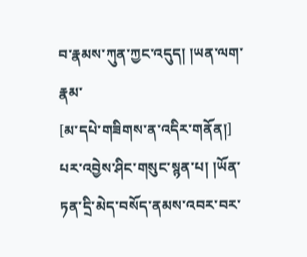བ་རྣམས་ཀུན་ཀྱང་འདུད། །ཡན་ལག་རྣམ་
[མ་དཔེ་གཟིགས་ན་འདིར་གནོན།]
པར་འབྱེས་ཤིང་གསུང་སྙན་པ། །ཡོན་ཏན་དྲི་མེད་བསོད་ནམས་འབར་བར་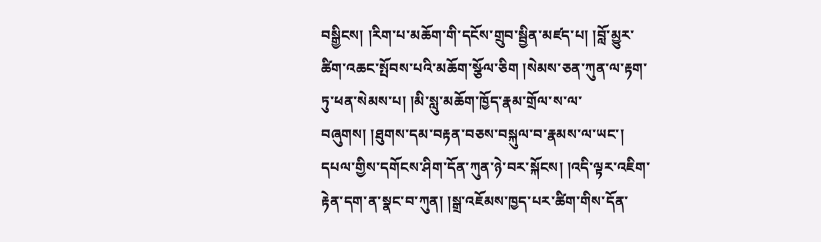བསྒྱིངས། །རིག་པ་མཆོག་གི་དངོས་གྲུབ་སྦྱིན་མཛད་པ། །བློ་མྱུར་ཚིག་འཆང་སྤོབས་པའི་མཆོག་སྩོལ་ཅིག །སེམས་ཅན་ཀུན་ལ་རྟག་ཏུ་ཕན་སེམས་པ། །མི་སླུ་མཆོག་ཁྱོད་རྣམ་གྲོལ་ས་ལ་བཞུགས། །ཐུགས་དམ་བརྟན་བཅས་བསྐུལ་བ་རྣམས་ལ་ཡང་། དཔལ་གྱིས་དགོངས་ཤིག་དོན་ཀུན་ཉེ་བར་སྐོངས། །འདི་ལྟར་འཇིག་རྟེན་དག་ན་སྣང་བ་ཀུན། །སྒྲ་འཇོམས་ཁྱད་པར་ཚིག་གིས་དོན་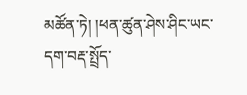མཚོན་ཏེ། །ཕན་ཚུན་ཤེས་ཤིང་ཡང་དག་བརྡ་སྤྲོད་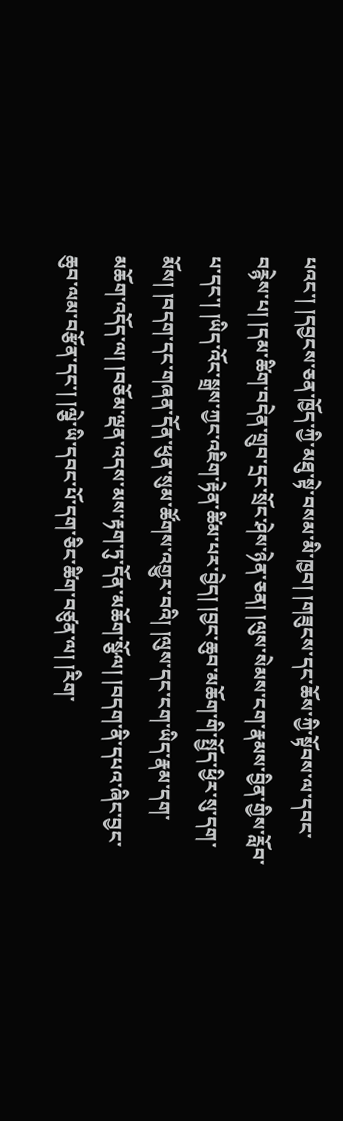པའང་། །དབྱངས་ཅན་ཁྱོད་ཀྱི་མཐུ་སྟེ་བསམ་མི་ཁྱབ། །གཟུངས་དང་ཆོས་ཀྱི་སྟོབས་ལ་དབང་བརྙེས་པ། །དམ་ཚིག་བདེན་གྲུབ་དྲང་སྲོང་ཤེས་ཉེན་ཅན། །ལུས་སེམས་ངག་རྣམས་བྱིན་གྱིས་རློབ་པ་དང་། །ཡིད་འོང་སྒྲས་ཀྱང་འཇིག་རྟེན་ཚིམ་པར་བྱེད། །བྱང་ཆུབ་མཆོག་གི་སྤྱོད་ཕྱིར་སུ་དག་མོས། །བདག་དང་གཞན་དོན་ཕུན་སུམ་ཚོགས་འགྱུར་བའི། །ལུས་དང་ངག་ཡིད་རྣམ་དག་མཆོག་འདོད་ལ། །བཅོམ་ལྡན་འདས་མས་རྟག་ཏུ་དོན་མཆོག་སྩོལ། །བདག་ནི་དཔའ་ཞིང་བྱང་ཆུབ་ལམ་བརྩོན་དང་། །ལྕེ་ཡི་དབང་པོ་དག་ཅིང་ཚིག་བཙུན་ལ། །རིག་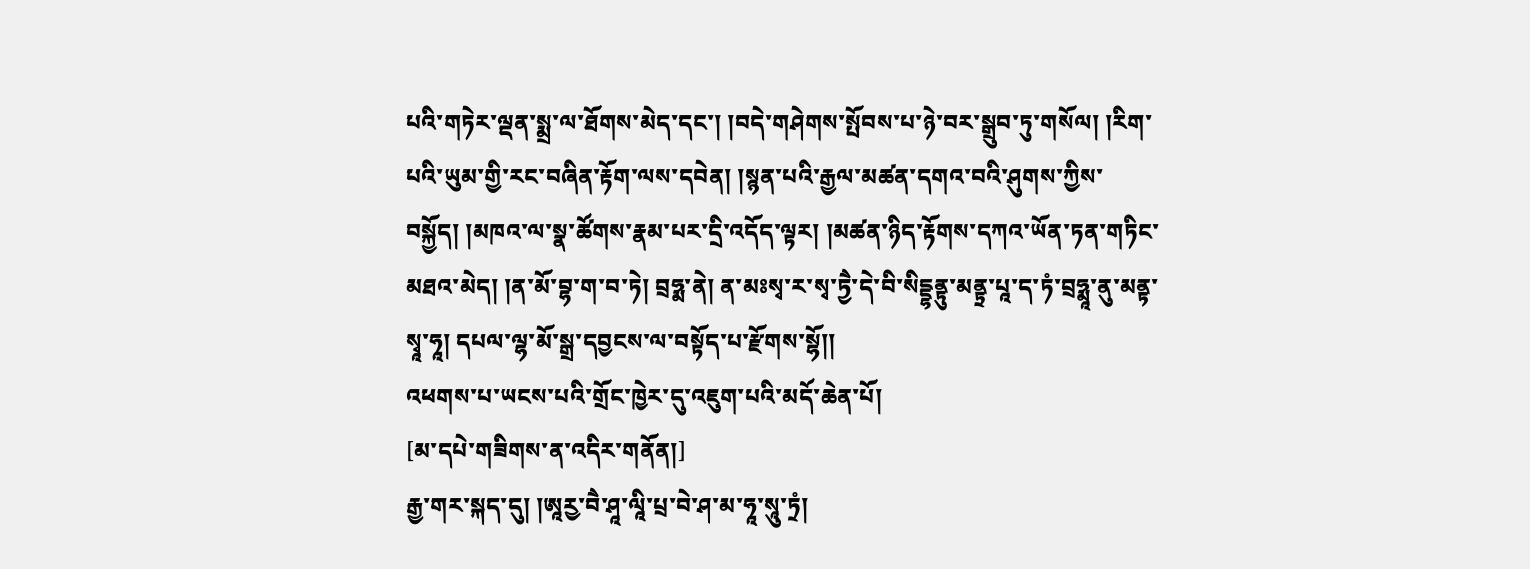པའི་གཏེར་ལྡན་སྨྲ་ལ་ཐོགས་མེད་དང་། །བདེ་གཤེགས་སྤོབས་པ་ཉེ་བར་སྒྲུབ་ཏུ་གསོལ། །རིག་པའི་ཡུམ་གྱི་རང་བཞིན་རྟོག་ལས་དབེན། །སྙན་པའི་རྒྱལ་མཚན་དགའ་བའི་ཤུགས་ཀྱིས་བསྐྱོད། །མཁའ་ལ་སྣ་ཚོགས་རྣམ་པར་དྲི་འདོད་ལྟར། །མཚན་ཉིད་རྟོགས་དཀའ་ཡོན་ཏན་གཏིང་མཐའ་མེད། །ན་མོ་བྷ་ག་བ་ཏེ། བྲཧྨ་ནེ། ན་མཿསྭ་ར་སྭ་ཏྱཻ་དེ་བི་སིདྡྷནྟུ་མནྟྲ་པཱ་ད་ཏཾ་བྲཧྨཱ་ནུ་མནྟ་སྭཱ་ཧཱ། དཔལ་ལྷ་མོ་སྒྲ་དབྱངས་ལ་བསྟོད་པ་རྫོགས་སྷོ།།
འཕགས་པ་ཡངས་པའི་གྲོང་ཁྱེར་དུ་འཇུག་པའི་མདོ་ཆེན་པོ།
[མ་དཔེ་གཟིགས་ན་འདིར་གནོན།]
རྒྱ་གར་སྐད་དུ། །ཨཱརྱ་བཻ་ཤཱ་ལཱི་པྲ་བེ་ཤ་མ་ཧཱ་སཱུ་ཏྲཾ།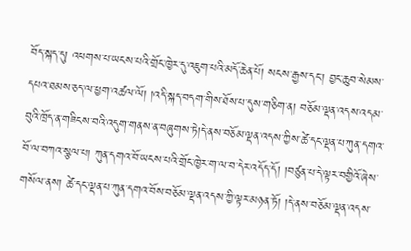བོད་སྐད་དུ། འཕགས་པ་ཡངས་པའི་གྲོང་ཁྱེར་དུ་འཇུག་པའི་མདོ་ཆེན་པོ། སངས་རྒྱས་དང་། བྱང་ཆུབ་སེམས་དཔའ་ཐམས་ཅད་ལ་ཕྱག་འཚལ་ལོ། །འདི་སྐད་བདག་གིས་ཐོས་པ་དུས་གཅིག་ན། བཅོམ་ལྡན་འདས་འདམ་བུའི་ཁྲོད་ན་གཟིངས་བའི་འདུག་གནས་ན་བཞུགས་ཏེ།དེ་ནས་བཅོམ་ལྡན་འདས་ཀྱིས་ཚེ་དང་ལྡན་པ་ཀུན་དགའ་བོ་ལ་བཀའ་སྩལ་པ། ཀུན་དགའ་བོ་ཡངས་པའི་གྲོང་ཁྱེར་ག་ལ་བ་དེར་འདོད་དོ། །བཙུན་པ་དེ་ལྟར་བགྱིའོ་ཞེས་གསོལ་ནས། ཚེ་དང་ལྡན་པ་ཀུན་དགའ་བོས་བཅོམ་ལྡན་འདས་ཀྱི་ལྟར་མཉན་ཏོ། །དེ་ནས་བཅོམ་ལྡན་འདས་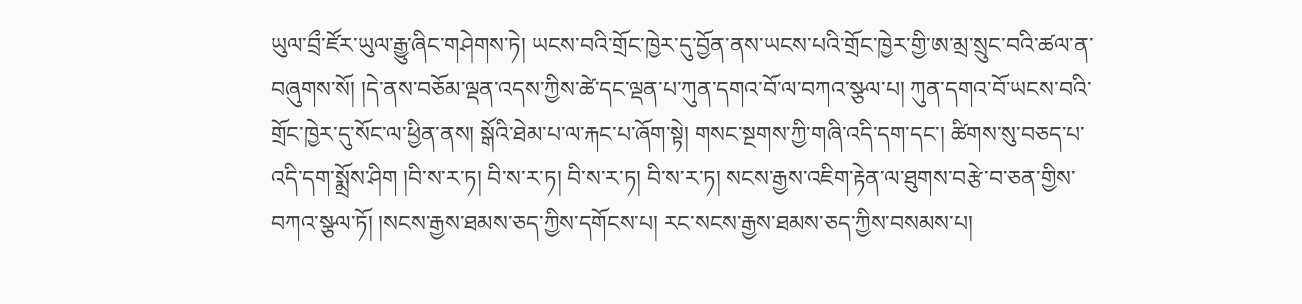ཡུལ་བྲྀ་ཛོར་ཡུལ་རྒྱུ་ཞིང་གཤེགས་ཏེ། ཡངས་བའི་གྲོང་ཁྱེར་དུ་བྱོན་ནས་ཡངས་པའི་གྲོང་ཁྱེར་གྱི་ཨ་མྲ་སྲུང་བའི་ཚལ་ན་བཞུགས་སོ། །དེ་ནས་བཅོམ་ལྡན་འདས་ཀྱིས་ཚེ་དང་ལྡན་པ་ཀུན་དགའ་བོ་ལ་བཀའ་སྩལ་པ། ཀུན་དགའ་བོ་ཡངས་བའི་གྲོང་ཁྱེར་དུ་སོང་ལ་ཕྱིན་ནས། སྒོའི་ཐེམ་པ་ལ་རྐང་པ་ཞོག་སྟེ། གསང་སྔགས་ཀྱི་གཞི་འདི་དག་དང་། ཚིགས་སུ་བཅད་པ་འདི་དག་སྨྲོས་ཤིག །བི་ས་ར་ཏ། བི་ས་ར་ཏ། བི་ས་ར་ཏ། བི་ས་ར་ཏ། སངས་རྒྱས་འཇིག་རྟེན་ལ་ཐུགས་བརྩེ་བ་ཅན་གྱིས་བཀའ་སྩལ་ཏོ། །སངས་རྒྱས་ཐམས་ཅད་ཀྱིས་དགོངས་པ། རང་སངས་རྒྱས་ཐམས་ཅད་ཀྱིས་བསམས་པ།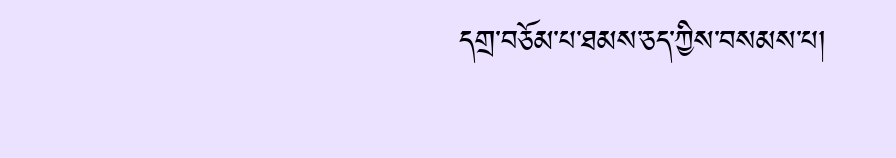དགྲ་བཅོམ་པ་ཐམས་ཅད་ཀྱིས་བསམས་པ།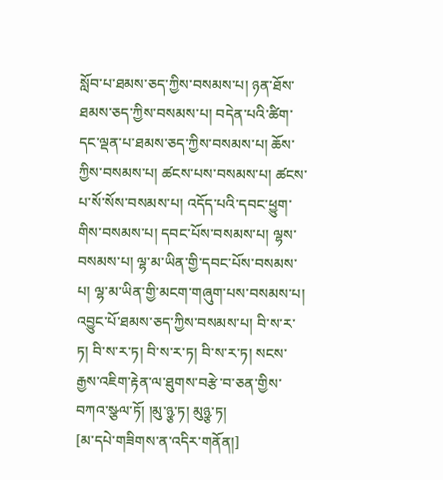སློབ་པ་ཐམས་ཅད་ཀྱིས་བསམས་པ། ཉན་ཐོས་ཐམས་ཅད་ཀྱིས་བསམས་པ། བདེན་པའི་ཚིག་དང་ལྡན་པ་ཐམས་ཅད་ཀྱིས་བསམས་པ། ཆོས་ཀྱིས་བསམས་པ། ཚངས་པས་བསམས་པ། ཚངས་པ་སོ་སོས་བསམས་པ། འདོད་པའི་དབང་ཕྱུག་གིས་བསམས་པ། དབང་པོས་བསམས་པ། ལྷས་བསམས་པ། ལྷ་མ་ཡིན་གྱི་དབང་པོས་བསམས་པ། ལྷ་མ་ཡིན་གྱི་མངག་གཞུག་པས་བསམས་པ། འབྱུང་པོ་ཐམས་ཅད་ཀྱིས་བསམས་པ། བི་ས་ར་ཏ། བི་ས་ར་ཏ། བི་ས་ར་ཏ། བི་ས་ར་ཏ། སངས་རྒྱས་འཇིག་རྟེན་ལ་ཐུགས་བརྩེ་བ་ཅན་གྱིས་བཀའ་སྩལ་ཏོ། །མུ་ཉྩ་ཏ། མུཉྩ་ཏ།
[མ་དཔེ་གཟིགས་ན་འདིར་གནོན།]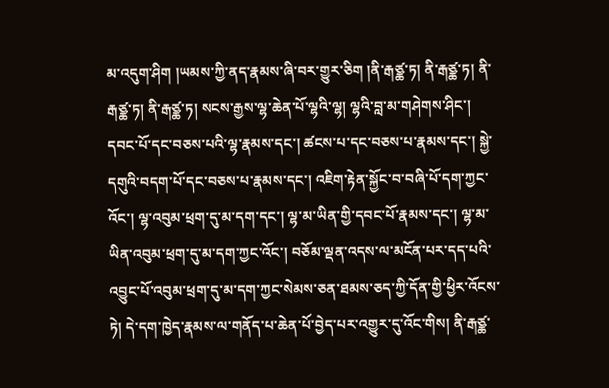མ་འདུག་ཤིག །ཡམས་ཀྱི་ནད་རྣམས་ཞི་བར་གྱུར་ཅིག །ནི་རྒཙྪ་ཏ། ནི་རྒཙྪ་ཏ། ནི་རྒཙྪ་ཏ། ནི་རྒཙྪ་ཏ། སངས་རྒྱས་ལྷ་ཆེན་པོ་ལྷའི་ལྷ། ལྷའི་བླ་མ་གཤེགས་ཤིང་། དབང་པོ་དང་བཅས་པའི་ལྷ་རྣམས་དང་། ཚངས་པ་དང་བཅས་པ་རྣམས་དང་། སྐྱེ་དགུའི་བདག་པོ་དང་བཅས་པ་རྣམས་དང་། འཇིག་རྟེན་སྐྱོང་བ་བཞི་པོ་དག་ཀྱང་འོང་། ལྷ་འབུམ་ཕྲག་དུ་མ་དག་དང་། ལྷ་མ་ཡིན་གྱི་དབང་པོ་རྣམས་དང་། ལྷ་མ་ཡིན་འབུམ་ཕྲག་དུ་མ་དག་ཀྱང་འོང་། བཅོམ་ལྡན་འདས་ལ་མངོན་པར་དད་པའི་འབྱུང་པོ་འབུམ་ཕྲག་དུ་མ་དག་ཀྱང་སེམས་ཅན་ཐམས་ཅད་ཀྱི་དོན་གྱི་ཕྱིར་འོངས་ཏེ། དེ་དག་ཁྱེད་རྣམས་ལ་གནོད་པ་ཆེན་པོ་བྱེད་པར་འགྱུར་དུ་འོང་གིས། ནི་རྒཙྪ་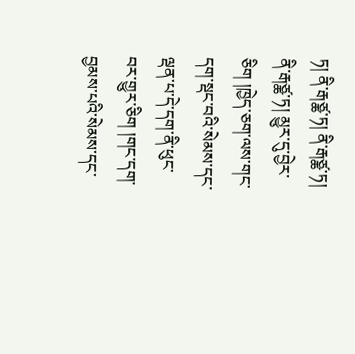ཏ། ནི་རྒཙྪ་ཏ། ནི་རྒཙྪ་ཏ། ནི་རྒཙྪ་ཏ། མྱུར་དུ་བྱེར་ཅིག །ཁྱེད་ཅག་ལས་གང་དག་སྡང་བའི་སེམས་དང་ལྡན་པ་དེ་དག་ནི་ཕུང་བར་གྱུར་ཅིག །གང་དག་བྱམས་པའི་སེམས་དང་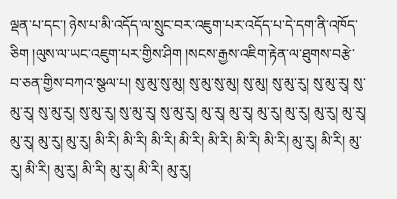ལྡན་པ་དང་། ཉེས་པ་མི་འདོད་ལ་སྲུང་བར་འཇུག་པར་འདོད་པ་དེ་དག་ནི་འཁོད་ཅིག །ལུས་ལ་ཡང་འཇུག་པར་གྱིས་ཤིག །སངས་རྒྱས་འཇིག་རྟེན་ལ་ཐུགས་བརྩེ་བ་ཅན་གྱིས་བཀའ་སྩལ་པ། སུ་མུ་སུ་མུ། སུ་མུ་སུ་མུ། སུ་མུ། སུ་མུ་རུ། སུ་མུ་རུ། སུ་མུ་རུ། སུ་མུ་རུ། སུ་མུ་རུ། སུ་མུ་རུ། སུ་མུ་རུ། མུ་རུ། མུ་རུ། མུ་རུ། མུ་རུ། མུ་རུ། མུ་རུ། མུ་རུ། མུ་རུ། མུ་རུ། མི་རི། མི་རི། མི་རི། མི་རི། མི་རི། མི་རི། མི་རི། མུ་རུ། མི་རི། མུ་རུ། མི་རི། མུ་རུ། མི་རི། མུ་རུ། མི་རི། མུ་རུ།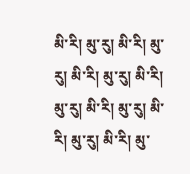མི་རི། མུ་རུ། མི་རི། མུ་རུ། མི་རི། མུ་རུ། མི་རི། མུ་རུ། མི་རི། མུ་རུ། མི་རི། མུ་རུ། མི་རི། མུ་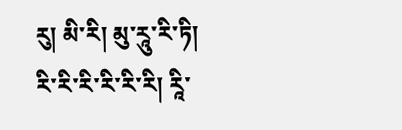རུ། མི་རི། མུ་རཱུ་རི་ཏི། རི་རི་རི་རི་རི་རི། རཱི་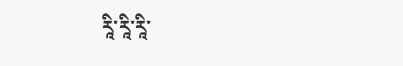རཱི་རཱི་རཱི་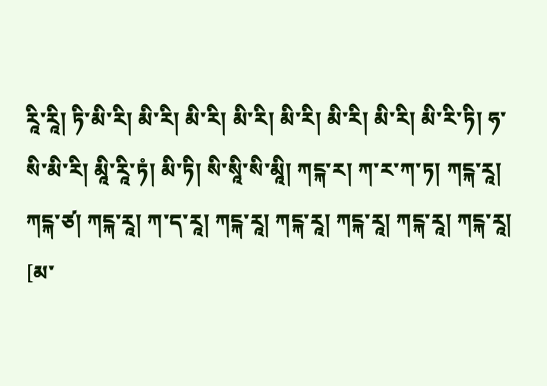རཱི་རཱི། ཏི་མི་རི། མི་རི། མི་རི། མི་རི། མི་རི། མི་རི། མི་རི། མི་རི་ཏི། ཧ་སི་མི་རི། མཱི་རཱི་ཏཾ། མི་ཏི། སི་སཱི་སི་མཱི། ཀངྐ་ར། ཀ་ར་ཀ་ཏ། ཀངྐ་རཱ། ཀངྐ་ཙ། ཀངྐ་རཱ། ཀ་ད་རཱ། ཀངྐ་རཱ། ཀངྐ་རཱ། ཀངྐ་རཱ། ཀངྐ་རཱ། ཀངྐ་རཱ།
[མ་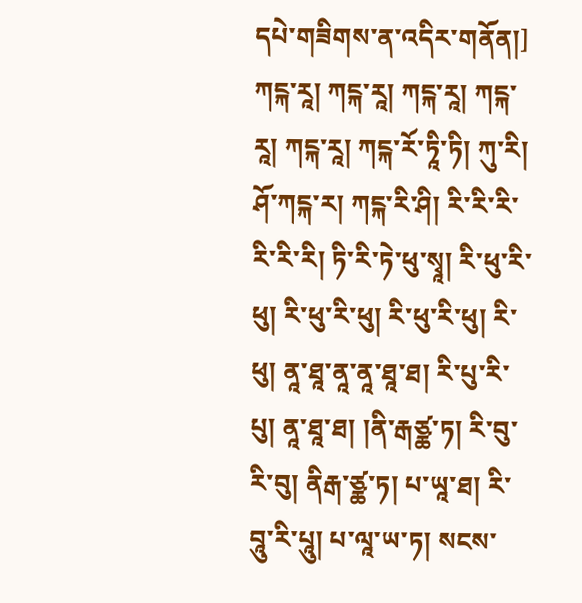དཔེ་གཟིགས་ན་འདིར་གནོན།]
ཀངྐ་རཱ། ཀངྐ་རཱ། ཀངྐ་རཱ། ཀངྐ་རཱ། ཀངྐ་རཱ། ཀངྐ་རོ་ཏཱི་ཏི། ཀུ་རི། ཤོ་ཀངྐ་ར། ཀངྐ་རི་ཤི། རི་རི་རི་རི་རི་རི། ཏི་རི་ཏེ་ཕུ་སྭཱ། རི་ཕུ་རི་ཕུ། རི་ཕུ་རི་ཕུ། རི་ཕུ་རི་ཕུ། རི་ཕུ། ནཱ་ཐཱ་ནཱ་ནཱ་ཐཱ་ཐ། རི་པུ་རི་པུ། ནཱ་ཐཱ་ཐ། །ནི་རྒཙྪ་ཏ། རི་བུ་རི་བུ། ནིརྒ་ཙྪ་ཏ། པ་ཡཱ་ཐ། རི་བཱུ་རི་པཱུ། པ་ལཱ་ཡ་ཏ། སངས་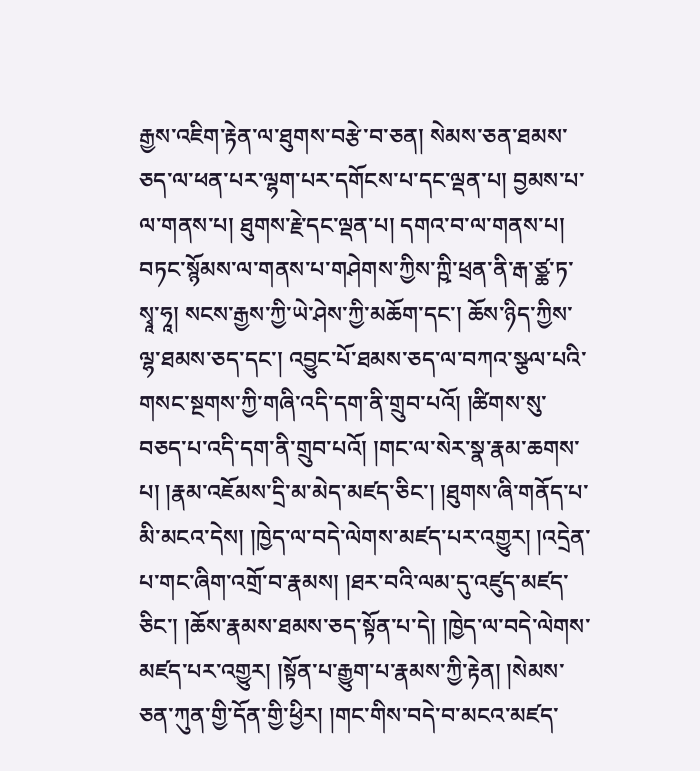རྒྱས་འཇིག་རྟེན་ལ་ཐུགས་བརྩེ་བ་ཅན། སེམས་ཅན་ཐམས་ཅད་ལ་ཕན་པར་ལྷག་པར་དགོངས་པ་དང་ལྡན་པ། བྱམས་པ་ལ་གནས་པ། ཐུགས་རྗེ་དང་ལྡན་པ། དགའ་བ་ལ་གནས་པ། བཏང་སྙོམས་ལ་གནས་པ་གཤེགས་ཀྱིས་ཀྵི་ཕྲན་ནི་རྒ་ཙྪ་ཏ་སྭཱ་ཧཱ། སངས་རྒྱས་ཀྱི་ཡེ་ཤེས་ཀྱི་མཆོག་དང་། ཆོས་ཉིད་ཀྱིས་ལྷ་ཐམས་ཅད་དང་། འབྱུང་པོ་ཐམས་ཅད་ལ་བཀའ་སྩལ་པའི་གསང་སྔགས་ཀྱི་གཞི་འདི་དག་ནི་གྲུབ་པའོ། །ཚིགས་སུ་བཅད་པ་འདི་དག་ནི་གྲུབ་པའོ། །གང་ལ་སེར་སྣ་རྣམ་ཆགས་པ། །རྣམ་འཇོམས་དྲི་མ་མེད་མཛད་ཅིང་། །ཐུགས་ཞི་གནོད་པ་མི་མངའ་དེས། །ཁྱེད་ལ་བདེ་ལེགས་མཛད་པར་འགྱུར། །འདྲེན་པ་གང་ཞིག་འགྲོ་བ་རྣམས། །ཐར་བའི་ལམ་དུ་འཛུད་མཛད་ཅིང་། །ཆོས་རྣམས་ཐམས་ཅད་སྟོན་པ་དེ། །ཁྱེད་ལ་བདེ་ལེགས་མཛད་པར་འགྱུར། །སྟོན་པ་རྒྱུག་པ་རྣམས་ཀྱི་རྟེན། །སེམས་ཅན་ཀུན་གྱི་དོན་གྱི་ཕྱིར། །གང་གིས་བདེ་བ་མངའ་མཛད་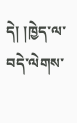དེ། །ཁྱེད་ལ་བདེ་ལེགས་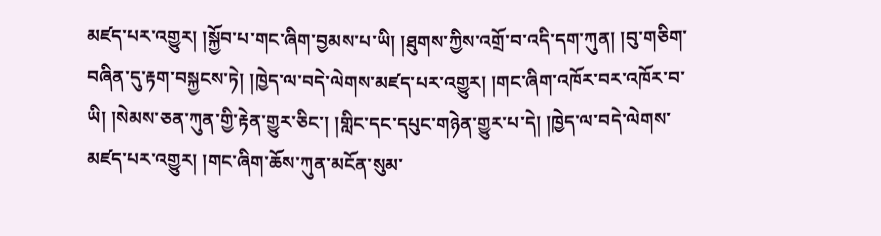མཛད་པར་འགྱུར། །སྐྱོབ་པ་གང་ཞིག་བྱམས་པ་ཡི། །ཐུགས་ཀྱིས་འགྲོ་བ་འདི་དག་ཀུན། །བུ་གཅིག་བཞིན་དུ་རྟག་བསྐྱངས་ཏེ། །ཁྱེད་ལ་བདེ་ལེགས་མཛད་པར་འགྱུར། །གང་ཞིག་འཁོར་བར་འཁོར་བ་ཡི། །སེམས་ཅན་ཀུན་གྱི་རྟེན་གྱུར་ཅིང་། །གླིང་དང་དཔུང་གཉེན་གྱུར་པ་དེ། །ཁྱེད་ལ་བདེ་ལེགས་མཛད་པར་འགྱུར། །གང་ཞིག་ཆོས་ཀུན་མངོན་སུམ་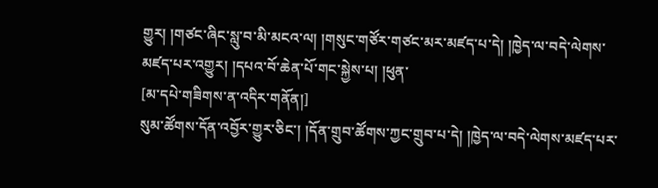གྱུར། །གཙང་ཞིང་སླུ་བ་མི་མངའ་ལ། །གསུང་གཙོར་གཙང་མར་མཛད་པ་དེ། །ཁྱེད་ལ་བདེ་ལེགས་མཛད་པར་འགྱུར། །དཔའ་བོ་ཆེན་པོ་གང་སྐྱེས་པ། །ཕུན་
[མ་དཔེ་གཟིགས་ན་འདིར་གནོན།]
སུམ་ཚོགས་དོན་འབྱོར་གྱུར་ཅིང་། །དོན་གྲུབ་ཚོགས་ཀྱང་གྲུབ་པ་དེ། །ཁྱེད་ལ་བདེ་ལེགས་མཛད་པར་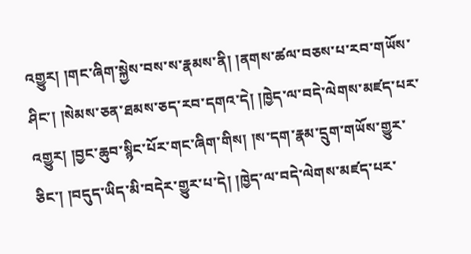འགྱུར། །གང་ཞིག་སྐྱེས་བས་ས་རྣམས་ནི། །ནགས་ཚལ་བཅས་པ་རབ་གཡོས་ཤིང་། །སེམས་ཅན་ཐམས་ཅད་རབ་དགའ་དེ། །ཁྱེད་ལ་བདེ་ལེགས་མཛད་པར་འགྱུར། །བྱང་ཆུབ་སྙིང་པོར་གང་ཞིག་གིས། །ས་དག་རྣམ་དྲུག་གཡོས་གྱུར་ཅིང་། །བདུད་ཡིད་མི་བདེར་གྱུར་པ་དེ། །ཁྱེད་ལ་བདེ་ལེགས་མཛད་པར་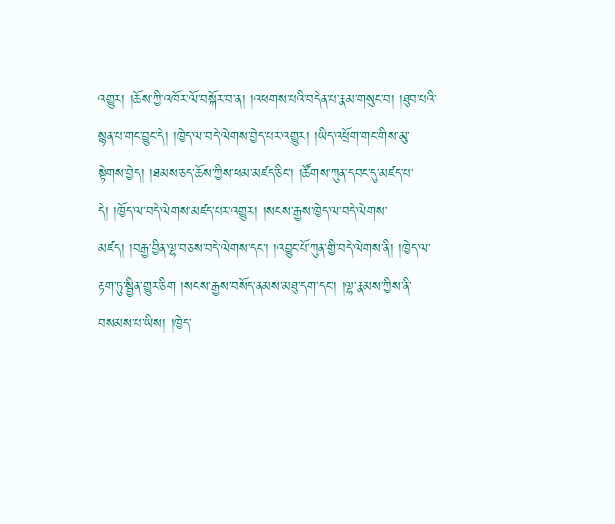འགྱུར། །ཆོས་ཀྱི་འཁོར་ལོ་བསྐོར་བ་ན། །འཕགས་པའི་བདེན་པ་རྣམ་གསུང་བ། །ཐུབ་པའི་སྙན་པ་གང་བྱུང་དེ། །ཁྱེད་ལ་བདེ་ལེགས་བྱེད་པར་འགྱུར། །ཡིད་འཕྲོག་གང་གིས་མུ་སྟེགས་བྱེད། །ཐམས་ཅད་ཆོས་ཀྱིས་ཕམ་མཛད་ཅིང་། །ཚོགས་ཀུན་དབང་དུ་མཛད་པ་དེ། །ཁྱོད་ལ་བདེ་ལེགས་མཛད་པར་འགྱུར། །སངས་རྒྱས་ཁྱེད་ལ་བདེ་ལེགས་མཛད། །བརྒྱ་བྱིན་ལྷ་བཅས་བདེ་ལེགས་དང་། །འབྱུང་པོ་ཀུན་གྱི་བདེ་ལེགས་ནི། །ཁྱེད་ལ་རྟག་ཏུ་སྦྱིན་གྱུར་ཅིག །སངས་རྒྱས་བསོད་ནམས་མཐུ་དག་དང་། །ལྷ་རྣམས་ཀྱིས་ནི་བསམས་པ་ཡིས། །ཁྱེད་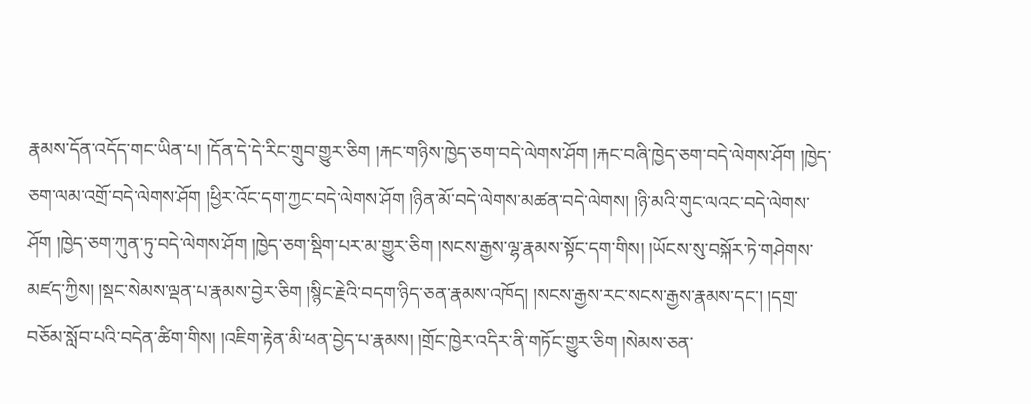རྣམས་དོན་འདོད་གང་ཡིན་པ། །དོན་དེ་དེ་རིང་གྲུབ་གྱུར་ཅིག །རྐང་གཉིས་ཁྱེད་ཅག་བདེ་ལེགས་ཤོག །རྐང་བཞི་ཁྱེད་ཅག་བདེ་ལེགས་ཤོག །ཁྱེད་ཅག་ལམ་འགྲོ་བདེ་ལེགས་ཤོག །ཕྱིར་འོང་དག་ཀྱང་བདེ་ལེགས་ཤོག །ཉིན་མོ་བདེ་ལེགས་མཚན་བདེ་ལེགས། །ཉི་མའི་གུང་ལའང་བདེ་ལེགས་ཤོག །ཁྱེད་ཅག་ཀུན་ཏུ་བདེ་ལེགས་ཤོག །ཁྱེད་ཅག་སྡིག་པར་མ་གྱུར་ཅིག །སངས་རྒྱས་ལྷ་རྣམས་སྟོང་དག་གིས། །ཡོངས་སུ་བསྐོར་ཏེ་གཤེགས་མཛད་ཀྱིས། །སྡང་སེམས་ལྡན་པ་རྣམས་བྱེར་ཅིག །སྙིང་རྗེའི་བདག་ཉིད་ཅན་རྣམས་འཁོད། །སངས་རྒྱས་རང་སངས་རྒྱས་རྣམས་དང་། །དགྲ་བཅོམ་སློབ་པའི་བདེན་ཚིག་གིས། །འཇིག་རྟེན་མི་ཕན་བྱེད་པ་རྣམས། །གྲོང་ཁྱེར་འདིར་ནི་གཏོང་གྱུར་ཅིག །སེམས་ཅན་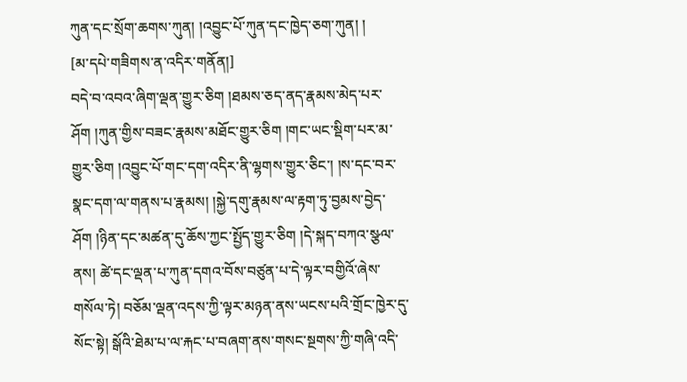ཀུན་དང་སྲོག་ཆགས་ཀུན། །འབྱུང་པོ་ཀུན་དང་ཁྱེད་ཅག་ཀུན། །
[མ་དཔེ་གཟིགས་ན་འདིར་གནོན།]
བདེ་བ་འབའ་ཞིག་ལྡན་གྱུར་ཅིག །ཐམས་ཅད་ནད་རྣམས་མེད་པར་ཤོག །ཀུན་གྱིས་བཟང་རྣམས་མཐོང་གྱུར་ཅིག །གང་ཡང་སྡིག་པར་མ་གྱུར་ཅིག །འབྱུང་པོ་གང་དག་འདིར་ནི་ལྷགས་གྱུར་ཅིང་། །ས་དང་བར་སྣང་དག་ལ་གནས་པ་རྣམས། །སྐྱེ་དགུ་རྣམས་ལ་རྟག་ཏུ་བྱམས་བྱེད་ཤོག །ཉིན་དང་མཚན་དུ་ཆོས་ཀྱང་སྤྱོད་གྱུར་ཅིག །དེ་སྐད་བཀའ་སྩལ་ནས། ཚེ་དང་ལྡན་པ་ཀུན་དགའ་བོས་བཙུན་པ་དེ་ལྟར་བགྱིའོ་ཞེས་གསོལ་ཏེ། བཅོམ་ལྡན་འདས་ཀྱི་ལྟར་མཉན་ནས་ཡངས་པའི་གྲོང་ཁྱེར་དུ་སོང་སྟེ། སྒོའི་ཐེམ་པ་ལ་རྐང་པ་བཞག་ནས་གསང་སྔགས་ཀྱི་གཞི་འདི་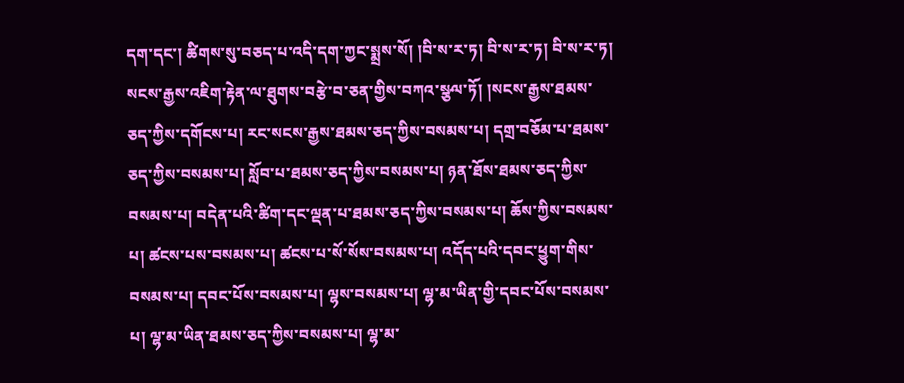དག་དང་། ཚིགས་སུ་བཅད་པ་འདི་དག་ཀྱང་སྨྲས་སོ། །བི་ས་ར་ཏ། བི་ས་ར་ཏ། བི་ས་ར་ཏ། སངས་རྒྱས་འཇིག་རྟེན་ལ་ཐུགས་བརྩེ་བ་ཅན་གྱིས་བཀའ་སྩལ་ཏོ། །སངས་རྒྱས་ཐམས་ཅད་ཀྱིས་དགོངས་པ། རང་སངས་རྒྱས་ཐམས་ཅད་ཀྱིས་བསམས་པ། དགྲ་བཅོམ་པ་ཐམས་ཅད་ཀྱིས་བསམས་པ། སློབ་པ་ཐམས་ཅད་ཀྱིས་བསམས་པ། ཉན་ཐོས་ཐམས་ཅད་ཀྱིས་བསམས་པ། བདེན་པའི་ཚིག་དང་ལྡན་པ་ཐམས་ཅད་ཀྱིས་བསམས་པ། ཆོས་ཀྱིས་བསམས་པ། ཚངས་པས་བསམས་པ། ཚངས་པ་སོ་སོས་བསམས་པ། འདོད་པའི་དབང་ཕྱུག་གིས་བསམས་པ། དབང་པོས་བསམས་པ། ལྷས་བསམས་པ། ལྷ་མ་ཡིན་གྱི་དབང་པོས་བསམས་པ། ལྷ་མ་ཡིན་ཐམས་ཅད་ཀྱིས་བསམས་པ། ལྷ་མ་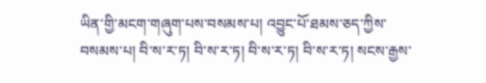ཡིན་གྱི་མངག་གཞུག་པས་བསམས་པ། འབྱུང་པོ་ཐམས་ཅད་ཀྱིས་བསམས་པ། བི་ས་ར་ཏ། བི་ས་ར་ཏ། བི་ས་ར་ཏ། བི་ས་ར་ཏ། སངས་རྒྱས་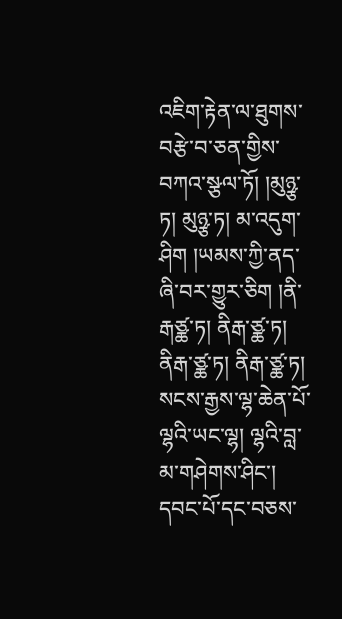འཇིག་རྟེན་ལ་ཐུགས་བརྩེ་བ་ཅན་གྱིས་བཀའ་སྩལ་ཏོ། །མུཉྩ་ཏ། མུཉྩ་ཏ། མ་འདུག་ཤིག །ཡམས་ཀྱི་ནད་ཞི་བར་གྱུར་ཅིག །ནི་རྒཙྪ་ཏ། ནིརྒ་ཙྪ་ཏ། ནིརྒ་ཙྪ་ཏ། ནིརྒ་ཙྪ་ཏ། སངས་རྒྱས་ལྷ་ཆེན་པོ་ལྷའི་ཡང་ལྷ། ལྷའི་བླ་མ་གཤེགས་ཤིང་། དབང་པོ་དང་བཅས་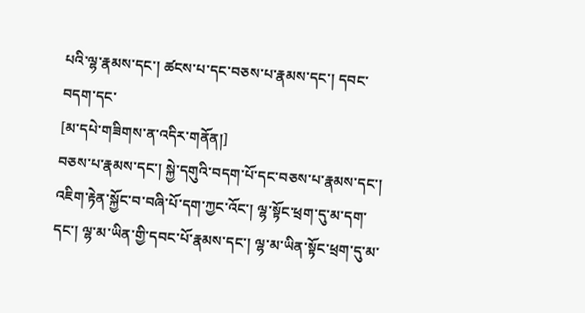པའི་ལྷ་རྣམས་དང་། ཚངས་པ་དང་བཅས་པ་རྣམས་དང་། དབང་བདག་དང་
[མ་དཔེ་གཟིགས་ན་འདིར་གནོན།]
བཅས་པ་རྣམས་དང་། སྐྱེ་དགུའི་བདག་པོ་དང་བཅས་པ་རྣམས་དང་། འཇིག་རྟེན་སྐྱོང་བ་བཞི་པོ་དག་ཀྱང་འོང་། ལྷ་སྟོང་ཕྲག་དུ་མ་དག་དང་། ལྷ་མ་ཡིན་གྱི་དབང་པོ་རྣམས་དང་། ལྷ་མ་ཡིན་སྟོང་ཕྲག་དུ་མ་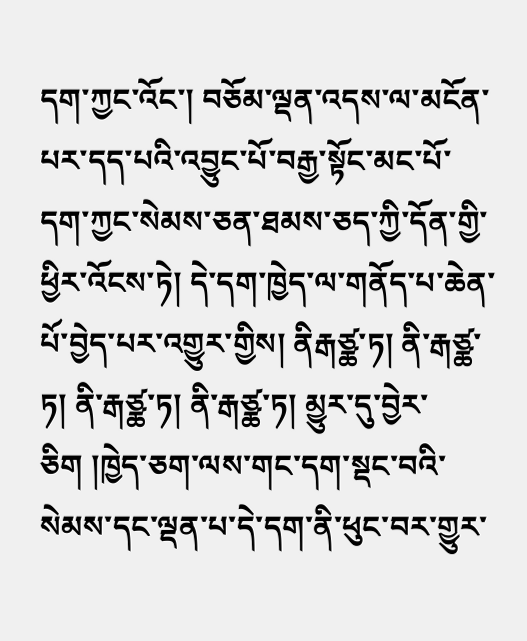དག་ཀྱང་འོང་། བཅོམ་ལྡན་འདས་ལ་མངོན་པར་དད་པའི་འབྱུང་པོ་བརྒྱ་སྟོང་མང་པོ་དག་ཀྱང་སེམས་ཅན་ཐམས་ཅད་ཀྱི་དོན་གྱི་ཕྱིར་འོངས་ཏེ། དེ་དག་ཁྱེད་ལ་གནོད་པ་ཆེན་པོ་བྱེད་པར་འགྱུར་གྱིས། ནིརྒཙྪ་ཏ། ནི་རྒཙྪ་ཏ། ནི་རྒཙྪ་ཏ། ནི་རྒཙྪ་ཏ། མྱུར་དུ་བྱེར་ཅིག །ཁྱེད་ཅག་ལས་གང་དག་སྡང་བའི་སེམས་དང་ལྡན་པ་དེ་དག་ནི་ཕུང་བར་གྱུར་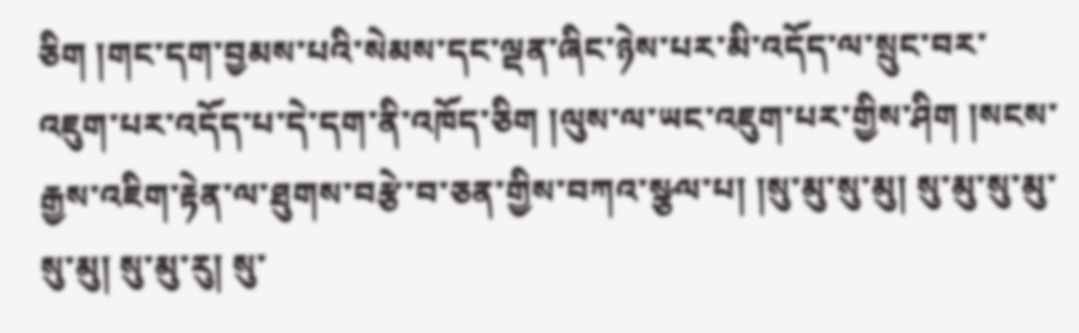ཅིག །གང་དག་བྱམས་པའི་སེམས་དང་ལྡན་ཞིང་ཉེས་པར་མི་འདོད་ལ་སྲུང་བར་འཇུག་པར་འདོད་པ་དེ་དག་ནི་འཁོད་ཅིག །ལུས་ལ་ཡང་འཇུག་པར་གྱིས་ཤིག །སངས་རྒྱས་འཇིག་རྟེན་ལ་ཐུགས་བརྩེ་བ་ཅན་གྱིས་བཀའ་སྩལ་པ། །སུ་མུ་སུ་མུ། སུ་མུ་སུ་མུ་སུ་མུ། སུ་མུ་རུ། སུ་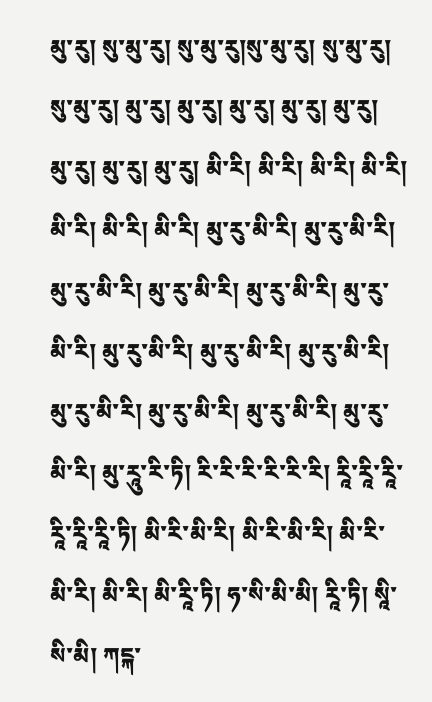མུ་རུ། སུ་མུ་རུ། སུ་མུ་རུ།སུ་མུ་རུ། སུ་མུ་རུ། སུ་མུ་རུ། མུ་རུ། མུ་རུ། མུ་རུ། མུ་རུ། མུ་རུ། མུ་རུ། མུ་རུ། མུ་རུ། མི་རི། མི་རི། མི་རི། མི་རི། མི་རི། མི་རི། མི་རི། མུ་རུ་མི་རི། མུ་རུ་མི་རི། མུ་རུ་མི་རི། མུ་རུ་མི་རི། མུ་རུ་མི་རི། མུ་རུ་མི་རི། མུ་རུ་མི་རི། མུ་རུ་མི་རི། མུ་རུ་མི་རི། མུ་རུ་མི་རི། མུ་རུ་མི་རི། མུ་རུ་མི་རི། མུ་རུ་མི་རི། མུ་རཱུ་རི་ཏི། རི་རི་རི་རི་རི་རི། རཱི་རཱི་རཱི་རཱི་རཱི་རཱི་ཏི། མི་རི་མི་རི། མི་རི་མི་རི། མི་རི་མི་རི། མི་རི། མི་རཱི་ཏི། ཧ་སི་མི་མི། རཱི་ཏི། སཱི་སི་མི། ཀངྐ་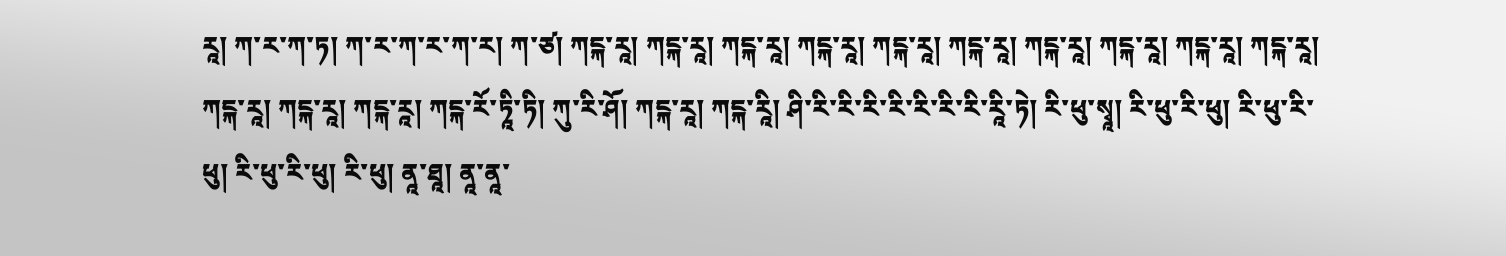རཱ། ཀ་ར་ཀ་ཏ། ཀ་ར་ཀ་ར་ཀ་ར། ཀ་ཙ། ཀངྐ་རཱ། ཀངྐ་རཱ། ཀངྐ་རཱ། ཀངྐ་རཱ། ཀངྐ་རཱ། ཀངྐ་རཱ། ཀངྐ་རཱ། ཀངྐ་རཱ། ཀངྐ་རཱ། ཀངྐ་རཱ། ཀངྐ་རཱ། ཀངྐ་རཱ། ཀངྐ་ཪཱ། ཀངྐ་རོ་ཏཱི་ཏི། ཀུ་རི་ཤོ། ཀངྐ་རཱ། ཀངྐ་རཱི། ཤི་རི་རི་རི་རི་རི་རི་རི་རཱི་ཏེ། རི་ཕུ་སྭཱ། རི་ཕུ་རི་ཕུ། རི་ཕུ་རི་ཕུ། རི་ཕུ་རི་ཕུ། རི་ཕུ། ནཱ་ཐཱ། ནཱ་ནཱ་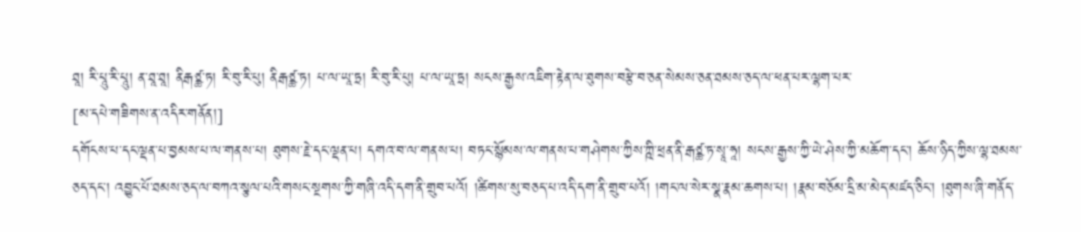ཐཱ། རི་པཱུ་རི་པཱུ། ན་ཐཱ་ཐཱ། ནིརྒཙྪ་ཏ། རི་བུ་རི་པུ། ནིརྒཙྪ་ཏ། པ་ལ་ཡཱ་ཏྲ། རི་བུ་རི་པུ། པ་ལ་ཡཱ་ཏྲ། སངས་རྒྱས་འཇིག་རྟེན་ལ་ཐུགས་བརྩེ་བ་ཅན་སེམས་ཅན་ཐམས་ཅད་ལ་ཕན་པར་ལྷག་པར་
[མ་དཔེ་གཟིགས་ན་འདིར་གནོན།]
དགོངས་པ་དང་ལྡན་པ་བྱམས་པ་ལ་གནས་པ། ཐུགས་རྗེ་དང་ལྡན་པ། དགའ་བ་ལ་གནས་པ། བཏང་སྙོམས་ལ་གནས་པ་གཤེགས་ཀྱིས་ཀྵི་ཕྲན་ནི་རྒཙྪ་ཏ་སྭཱ་ཧཱ། སངས་རྒྱས་ཀྱི་ཡེ་ཤེས་ཀྱི་མཆོག་དང་། ཆོས་ཉིད་ཀྱིས་ལྷ་ཐམས་ཅད་དང་། འབྱུང་པོ་ཐམས་ཅད་ལ་བཀའ་སྩལ་པའི་གསང་སྔགས་ཀྱི་གཞི་འདི་དག་ནི་གྲུབ་པའོ། །ཚིགས་སུ་བཅད་པ་འདི་དག་ནི་གྲུབ་པའོ། །གང་ལ་སེར་སྣ་རྣམ་ཆགས་པ། །རྣམ་བཅོམ་དྲི་མ་མེད་མཛད་ཅིང་། །ཐུགས་ཞི་གནོད་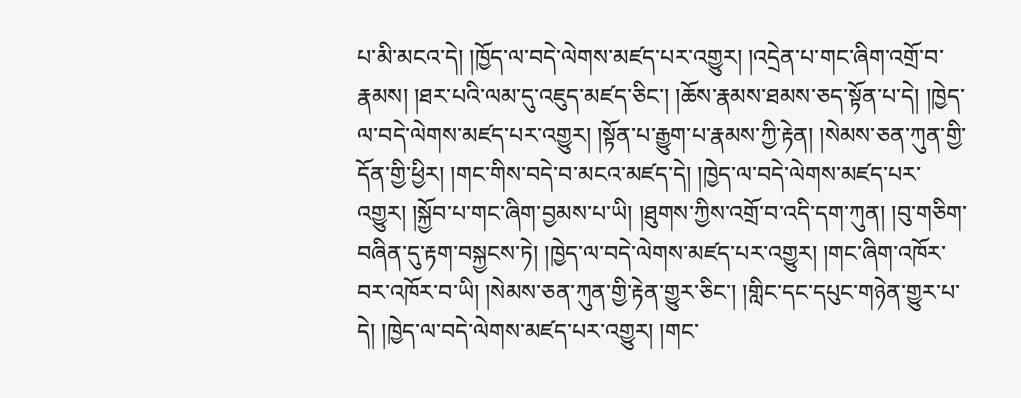པ་མི་མངའ་དེ། །ཁྱོད་ལ་བདེ་ལེགས་མཛད་པར་འགྱུར། །འདྲེན་པ་གང་ཞིག་འགྲོ་བ་རྣམས། །ཐར་པའི་ལམ་དུ་འཇུད་མཛད་ཅིང་། །ཆོས་རྣམས་ཐམས་ཅད་སྟོན་པ་དེ། །ཁྱེད་ལ་བདེ་ལེགས་མཛད་པར་འགྱུར། །སྟོན་པ་རྒྱུག་པ་རྣམས་ཀྱི་རྟེན། །སེམས་ཅན་ཀུན་གྱི་དོན་གྱི་ཕྱིར། །གང་གིས་བདེ་བ་མངའ་མཛད་དེ། །ཁྱེད་ལ་བདེ་ལེགས་མཛད་པར་འགྱུར། །སྐྱོབ་པ་གང་ཞིག་བྱམས་པ་ཡི། །ཐུགས་ཀྱིས་འགྲོ་བ་འདི་དག་ཀུན། །བུ་གཅིག་བཞིན་དུ་རྟག་བསྐྱངས་ཏེ། །ཁྱེད་ལ་བདེ་ལེགས་མཛད་པར་འགྱུར། །གང་ཞིག་འཁོར་བར་འཁོར་བ་ཡི། །སེམས་ཅན་ཀུན་གྱི་རྟེན་གྱུར་ཅིང་། །གླིང་དང་དཔུང་གཉེན་གྱུར་པ་དེ། །ཁྱེད་ལ་བདེ་ལེགས་མཛད་པར་འགྱུར། །གང་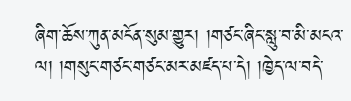ཞིག་ཆོས་ཀུན་མངོན་སུམ་གྱུར། །གཙང་ཞིང་སླུ་བ་མི་མངའ་ལ། །གསུང་གཙང་གཙང་མར་མཛད་པ་དེ། །ཁྱེད་ལ་བདེ་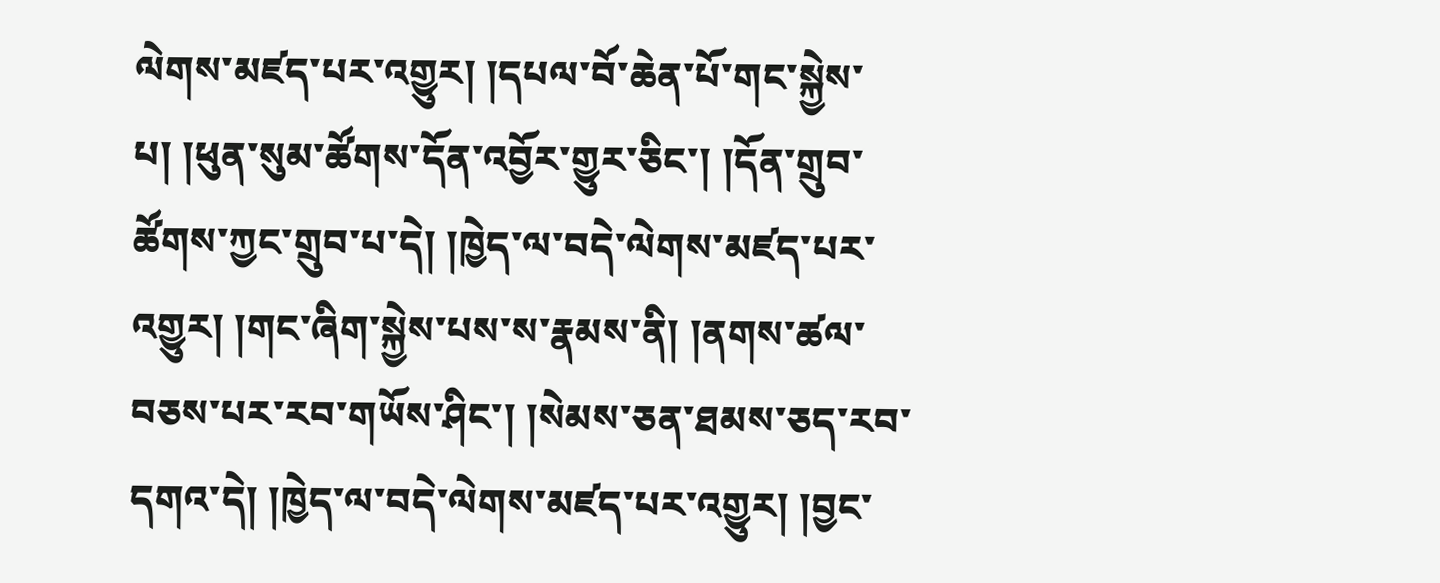ལེགས་མཛད་པར་འགྱུར། །དཔལ་བོ་ཆེན་པོ་གང་སྐྱེས་པ། །ཕུན་སུམ་ཚོགས་དོན་འབྱོར་གྱུར་ཅིང་། །དོན་གྲུབ་ཚོགས་ཀྱང་གྲུབ་པ་དེ། །ཁྱེད་ལ་བདེ་ལེགས་མཛད་པར་འགྱུར། །གང་ཞིག་སྐྱེས་པས་ས་རྣམས་ནི། །ནགས་ཚལ་བཅས་པར་རབ་གཡོས་ཤིང་། །སེམས་ཅན་ཐམས་ཅད་རབ་དགའ་དེ། །ཁྱེད་ལ་བདེ་ལེགས་མཛད་པར་འགྱུར། །བྱང་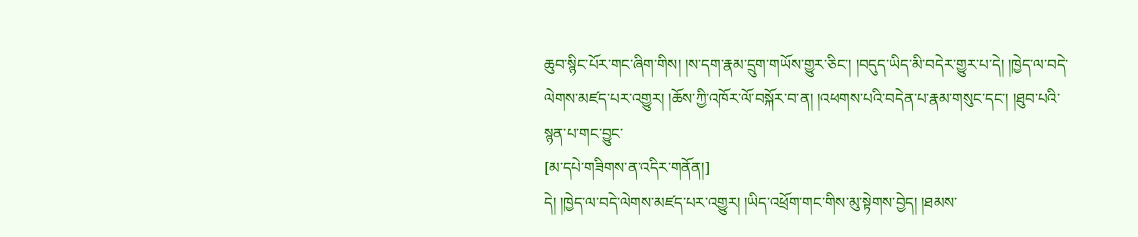ཆུབ་སྙིང་པོར་གང་ཞིག་གིས། །ས་དག་རྣམ་དྲུག་གཡོས་གྱུར་ཅིང་། །བདུད་ཡིད་མི་བདེར་གྱུར་པ་དེ། །ཁྱེད་ལ་བདེ་ལེགས་མཛད་པར་འགྱུར། །ཆོས་ཀྱི་འཁོར་ལོ་བསྐོར་བ་ན། །འཕགས་པའི་བདེན་པ་རྣམ་གསུང་དང་། །ཐུབ་པའི་སྙན་པ་གང་བྱུང་
[མ་དཔེ་གཟིགས་ན་འདིར་གནོན།]
དེ། །ཁྱེད་ལ་བདེ་ལེགས་མཛད་པར་འགྱུར། །ཡིད་འཕྲོག་གང་གིས་མུ་སྟེགས་བྱེད། །ཐམས་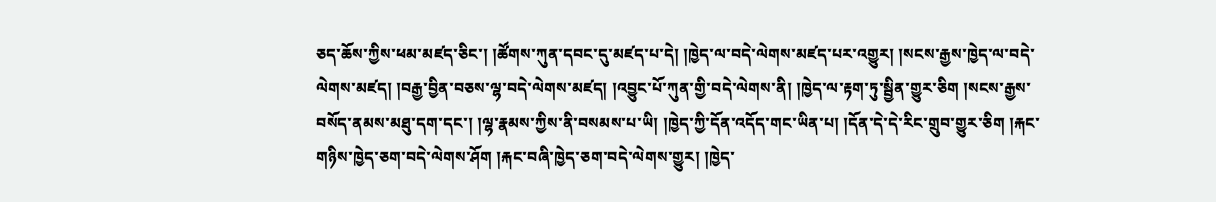ཅད་ཆོས་ཀྱིས་ཕམ་མཛད་ཅིང་། །ཚོགས་ཀུན་དབང་དུ་མཛད་པ་དེ། །ཁྱེད་ལ་བདེ་ལེགས་མཛད་པར་འགྱུར། །སངས་རྒྱས་ཁྱེད་ལ་བདེ་ལེགས་མཛད། །བརྒྱ་བྱིན་བཅས་ལྷ་བདེ་ལེགས་མཛད། །འབྱུང་པོ་ཀུན་གྱི་བདེ་ལེགས་ནི། །ཁྱེད་ལ་རྟག་ཏུ་སྦྱིན་གྱུར་ཅིག །སངས་རྒྱས་བསོད་ནམས་མཐུ་དག་དང་། །ལྷ་རྣམས་ཀྱིས་ནི་བསམས་པ་ཡི། །ཁྱེད་ཀྱི་དོན་འདོད་གང་ཡིན་པ། །དོན་དེ་དེ་རིང་གྲུབ་གྱུར་ཅིག །རྐང་གཉིས་ཁྱེད་ཅག་བདེ་ལེགས་ཤོག །རྐང་བཞི་ཁྱེད་ཅག་བདེ་ལེགས་གྱུར། །ཁྱེད་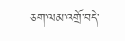ཅག་ལམ་འགྲོ་བདེ་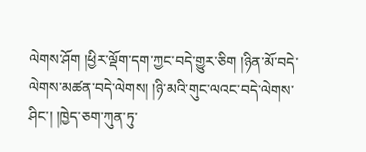ལེགས་ཤོག །ཕྱིར་ལྡོག་དག་ཀྱང་བདེ་གྱུར་ཅིག །ཉིན་མོ་བདེ་ལེགས་མཚན་བདེ་ལེགས། །ཉི་མའི་གུང་ལའང་བདེ་ལེགས་ཤིང་། །ཁྱེད་ཅག་ཀུན་ཏུ་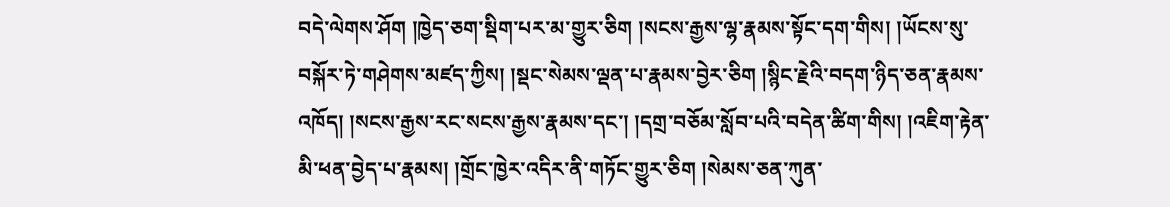བདེ་ལེགས་ཤོག །ཁྱེད་ཅག་སྡིག་པར་མ་གྱུར་ཅིག །སངས་རྒྱས་ལྷ་རྣམས་སྟོང་དག་གིས། །ཡོངས་སུ་བསྐོར་ཏེ་གཤེགས་མཛད་ཀྱིས། །སྡང་སེམས་ལྡན་པ་རྣམས་བྱེར་ཅིག །སྙིང་རྗེའི་བདག་ཉིད་ཅན་རྣམས་འཁོད། །སངས་རྒྱས་རང་སངས་རྒྱས་རྣམས་དང་། །དགྲ་བཅོམ་སློབ་པའི་བདེན་ཚིག་གིས། །འཇིག་རྟེན་མི་ཕན་བྱེད་པ་རྣམས། །གྲོང་ཁྱེར་འདིར་ནི་གཏོང་གྱུར་ཅིག །སེམས་ཅན་ཀུན་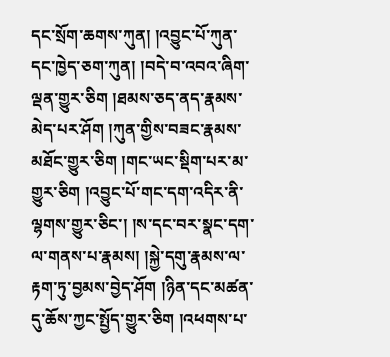དང་སྲོག་ཆགས་ཀུན། །འབྱུང་པོ་ཀུན་དང་ཁྱེད་ཅག་ཀུན། །བདེ་བ་འབའ་ཞིག་ལྡན་གྱུར་ཅིག །ཐམས་ཅད་ནད་རྣམས་མེད་པར་ཤོག །ཀུན་གྱིས་བཟང་རྣམས་མཐོང་གྱུར་ཅིག །གང་ཡང་སྡིག་པར་མ་གྱུར་ཅིག །འབྱུང་པོ་གང་དག་འདིར་ནི་ལྷགས་གྱུར་ཅིང་། །ས་དང་བར་སྣང་དག་ལ་གནས་པ་རྣམས། །སྐྱེ་དགུ་རྣམས་ལ་རྟག་ཏུ་བྱམས་བྱེད་ཤོག །ཉིན་དང་མཚན་དུ་ཆོས་ཀྱང་སྤྱོད་གྱུར་ཅིག །འཕགས་པ་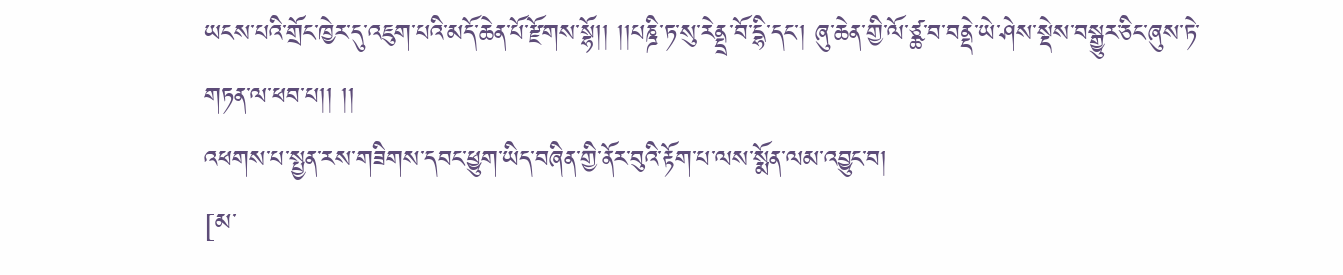ཡངས་པའི་གྲོང་ཁྱེར་དུ་འཇུག་པའི་མདོ་ཆེན་པོ་རྫོགས་སྷོ།། །།པཎྜི་ཏ་སུ་རེནྡྲ་བོ་དྷི་དང་། ཞུ་ཆེན་གྱི་ལོ་ཙྪ་བ་བནྡེ་ཡེ་ཤེས་སྡེས་བསྒྱུར་ཅིང་ཞུས་ཏེ་གཏན་ལ་ཕབ་པ།། །།
འཕགས་པ་སྤྱན་རས་གཟིགས་དབང་ཕྱུག་ཡིད་བཞིན་གྱི་ནོར་བུའི་རྟོག་པ་ལས་སྨོན་ལམ་འབྱུང་བ།
[མ་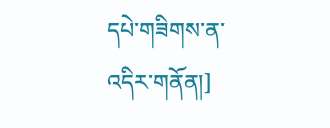དཔེ་གཟིགས་ན་འདིར་གནོན།]